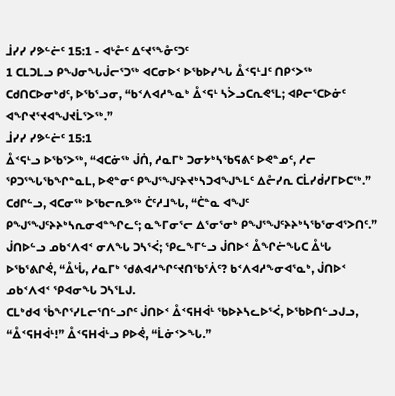ᒨᓯᓯ ᓯᕗᓪᓖᑦ 15:1 - ᐊᒡᓔᑦ ᐃᑦᔪᕐᖕᓁᑦᑐᑦ
1 ᑕᒪᑐᒪᓗ ᑭᖑᓂᖓᒎᓕᕐᑐᖅ ᐊᑕᓂᐅᑉ ᐅᖃᐅᓯᖓ ᐂᑉᕋᒻᒧᑦ ᑎᑭᑉᐳᖅ ᑕᑯᑎᑕᐅᓂᒃᑯᑦ, ᐅᖃᕐᓗᓂ, “ᑲᑉᐱᐊᓱᖕᓇᒃ ᐂᑉᕋᒻ ᓴᐴᓗᑕᕆᕙᕐᒪ; ᐊᑭᓕᕐᑕᐅᓃᑦ ᐊᖏᔪᕐᔪᐊᖑᔪᒫᕐᐳᖅ.”
ᒨᓯᓯ ᓯᕗᓪᓖᑦ 15:1
ᐂᑉᕋᒻᓗ ᐅᖃᕐᐳᖅ, “ᐊᑕᓃᖅ ᒎᑏ, ᓱᓇᒥᒃ ᑐᓂᔭᒃᓴᖃᕋᕕᑦ ᐅᕙᓐᓄᑦ, ᓱᓕ ᕿᑐᕐᖓᖃᖏᓐᓇᒪ, ᐅᕙᓐᓂᑦ ᑭᖑᕐᖑᑦᔨᔪᒃᓴᑐᐊᖑᖕᒪᑦ ᐃᓔᓯᕆ ᑕᒫᓯᑰᓯᒥᐅᑕᖅ.”
ᑕᑯᒋᓪᓗ, ᐊᑕᓂᖅ ᐅᖃᓕᕆᕗᖅ ᑖᑦᓱᒧᖓ, “ᑖᓐᓇ ᐊᖑᑦ ᑭᖑᕐᖑᑦᔨᔨᒃᓴᕆᓂᐊᓐᖏᓚᑦ; ᓇᖕᒥᓂᕐᓕ ᐃᕐᓂᕐᓂᒃ ᑭᖑᕐᖑᑦᔨᔨᒃᓴᖃᕐᓂᐊᕐᐳᑎᑦ.”
ᒎᑎᐅᓪᓗ ᓄᑲᑉᐱᐊᑉ ᓂᐱᖓ ᑐᓴᕐᐹ; ᕿᓚᖕᒥᓪᓗ ᒎᑎᐅᑉ ᐂᖏᓖᖓᑕ ᐂᒡᒐ ᐅᖃᕐᕕᒋᕚ, “ᐂᒡᒑ, ᓱᓇᒥᒃ ᖁᕕᐊᓱᖏᑦᔪᑎᖃᕐᐲᑦ? ᑲᑉᐱᐊᓱᖕᓂᐊᕐᓇᒃ, ᒎᑎᐅᑉ ᓄᑲᑉᐱᐊᑉ ᕿᐊᓂᖓ ᑐᓴᕐᒪᒍ.
ᑕᒪᒃᑯᐊ ᖄᖏᕐᓯᒪᓕᕐᑎᓪᓗᒋᑦ ᒎᑎᐅᑉ ᐂᑉᕋᕼᐋᒻ ᖃᐅᔨᓴᓚᐅᕐᐹ, ᐅᖃᐅᑎᓪᓗᒍᓗ, “ᐂᑉᕋᕼᐋᒻ!” ᐂᑉᕋᕼᐋᒻᓗ ᑭᐅᕚ, “ᒫᓃᑉᐳᖓ.”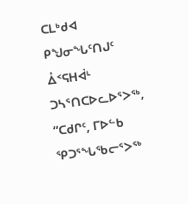ᑕᒪᒃᑯᐊ ᑭᖑᓂᖓᑦᑎᒍᑦ ᐂᑉᕋᕼᐋᒻ ᑐᓴᕐᑎᑕᐅᓚᐅᕐᐳᖅ, “ᑕᑯᒋᑦ, ᒥᐅᓪᑲ ᕿᑐᕐᖓᖃᓕᕐᐳᖅ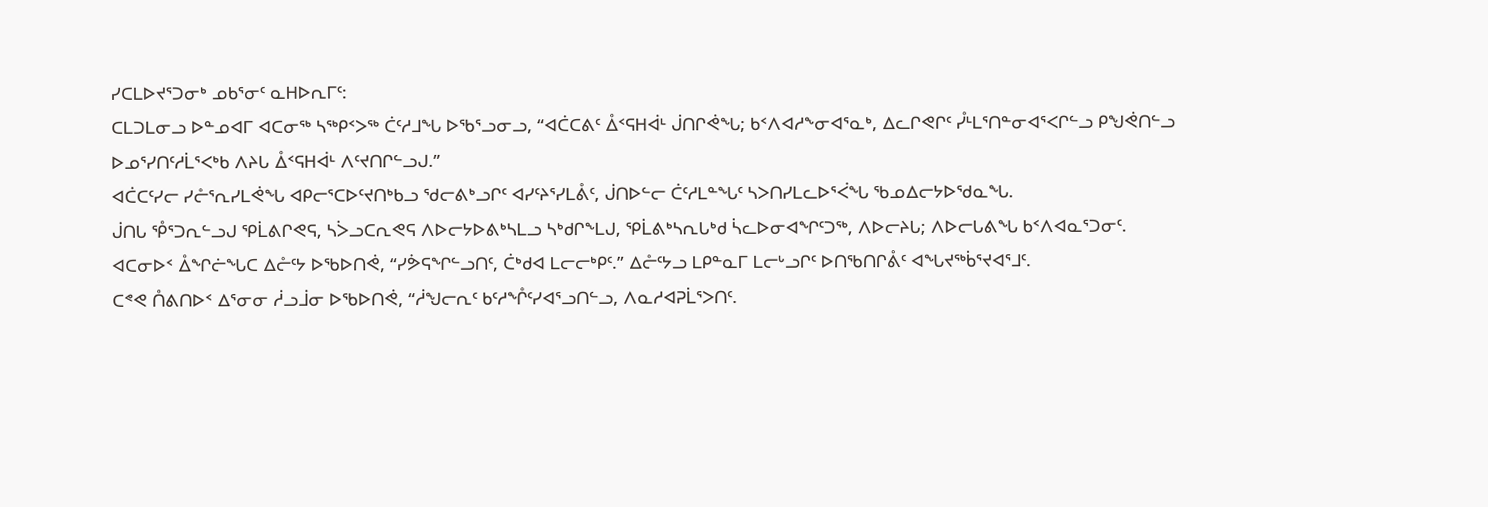ᓯᑕᒪᐅᔪᕐᑐᓂᒃ ᓄᑲᕐᓂᑦ ᓇᕼᐅᕆᒥᑦ:
ᑕᒪᑐᒪᓂᓗ ᐅᓐᓄᐊᒥ ᐊᑕᓂᖅ ᓴᖅᑭᑉᐳᖅ ᑖᑦᓱᒧᖓ ᐅᖃᕐᓗᓂᓗ, “ᐊᑖᑕᕕᑦ ᐂᑉᕋᕼᐋᒻ ᒎᑎᒋᕚᖓ; ᑲᑉᐱᐊᓱᖕᓂᐊᕐᓇᒃ, ᐃᓚᒋᕙᒋᑦ ᓮᒻᒪᕐᑎᓐᓂᐊᕐᐸᒋᓪᓗ ᑭᖑᕚᑎᓪᓗ ᐅᓄᕐᓯᑎᑦᓱᒫᕐᐸᒃᑲ ᐱᔨᒐ ᐂᑉᕋᕼᐋᒻ ᐱᑦᔪᑎᒋᓪᓗᒍ.”
ᐊᑖᑕᑦᓯᓕ ᓯᓔᕐᕆᓯᒪᕚᖓ ᐊᑭᓕᕐᑕᐅᑦᔪᑎᒃᑲᓗ ᖁᓕᕕᒃᓗᒋᑦ ᐊᓯᑦᔨᕐᓯᒪᕔᑦ, ᒎᑎᐅᓪᓕ ᑖᑦᓱᒪᓐᖓᑦ ᓴᐳᑎᓯᒪᓚᐅᕐᐹᖓ ᖃᓄᐃᓕᔭᐅᖁᓇᖓ.
ᒎᑎᒐ ᕾᕐᑐᕆᓪᓗᒍ ᕿᒫᕕᒋᕙᕋ, ᓴᐴᓗᑕᕆᕙᕋ ᐱᐅᓕᔭᐅᕕᒃᓴᒪᓗ ᓴᒃᑯᒋᖕᒪᒍ, ᕿᒫᕕᒃᓴᕆᒐᒃᑯ ᓵᓚᐅᓂᐊᖏᑦᑐᖅ, ᐱᐅᓕᔨᒐ; ᐱᐅᓕᒐᕕᖓ ᑲᑉᐱᐊᓇᕐᑐᓂᑦ.
ᐊᑕᓂᐅᑉ ᐂᖏᓖᖓᑕ ᐃᓔᑦᔭ ᐅᖃᐅᑎᕚ, “ᓯᕘᕋᖏᓪᓗᑎᑦ, ᑖᒃᑯᐊ ᒪᓕᓕᒃᑭᑦ.” ᐃᓔᑦᔭᓗ ᒪᑭᓐᓇᒥ ᒪᓕᒡᓗᒋᑦ ᐅᑎᖃᑎᒋᕔᑦ ᐊᖓᔪᖅᑳᕐᔪᐊᕐᒧᑦ.
ᑕᕝᕙ ᑍᕕᑎᐅᑉ ᐃᕐᓂᓂ ᓲᓗᒨᓂ ᐅᖃᐅᑎᕚ, “ᓲᖑᓕᕆᑦ ᑲᑦᓱᖎᑦᓯᐊᕐᓗᑎᓪᓗ, ᐱᓇᓱᐊᕈᒫᕐᐳᑎᑦ.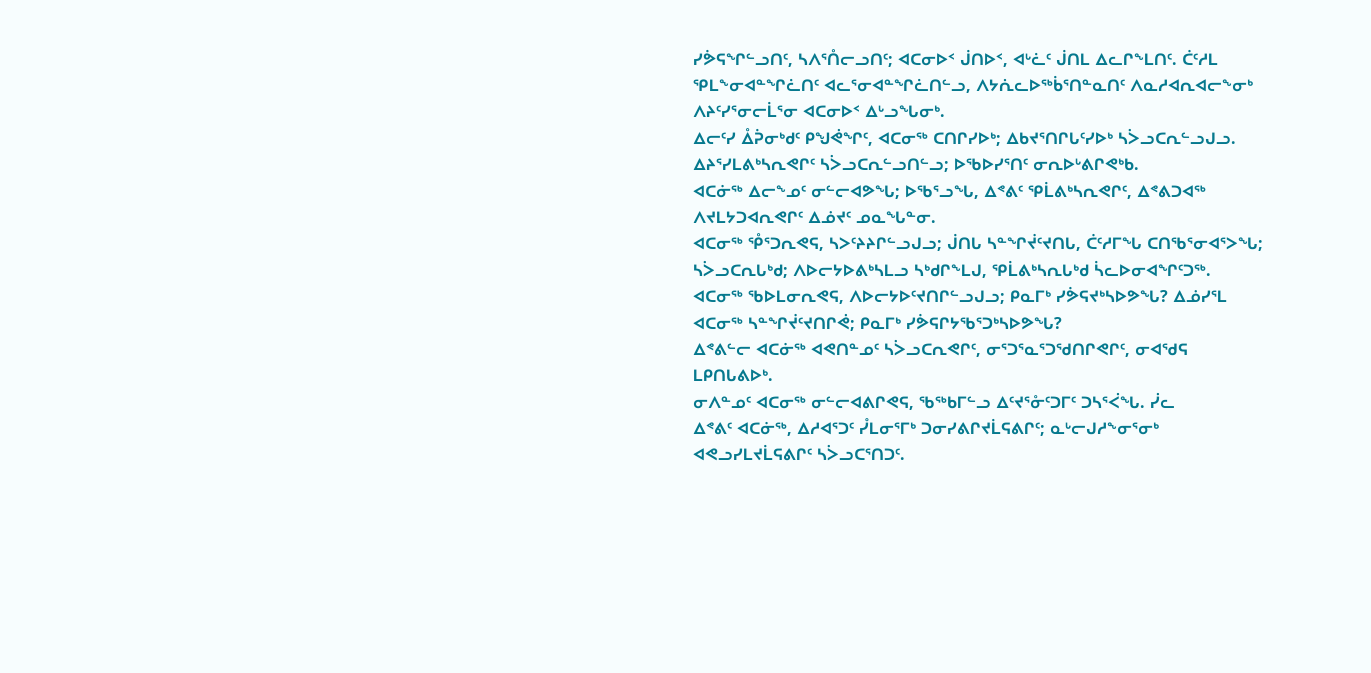ᓯᕘᕋᖏᓪᓗᑎᑦ, ᓴᐱᕐᑍᓕᓗᑎᑦ; ᐊᑕᓂᐅᑉ ᒎᑎᐅᑉ, ᐊᒡᓛᑦ ᒎᑎᒪ ᐃᓚᒋᖕᒪᑎᑦ. ᑖᑦᓱᒪ ᕿᒪᖕᓂᐊᓐᖏᓛᑎᑦ ᐊᓚᕐᓂᐊᓐᖏᓛᑎᓪᓗ, ᐱᔭᕇᓚᐅᖅᑳᕐᑎᓐᓇᑎᑦ ᐱᓇᓱᐊᕆᐊᓕᖕᓂᒃ ᐱᔨᑦᓯᕐᓂᓕᒫᕐᓂ ᐊᑕᓂᐅᑉ ᐃᒡᓗᖓᓂᒃ.
ᐃᓕᑦᓯ ᐂᕉᓂᒃᑯᑦ ᑭᖑᕚᖏᑦ, ᐊᑕᓂᖅ ᑕᑎᒋᓯᐅᒃ; ᐃᑲᔪᕐᑎᒋᒐᑦᓯᐅᒃ ᓴᐴᓗᑕᕆᓪᓗᒍᓗ.
ᐃᔨᕐᓯᒪᕕᒃᓴᕆᕙᒋᑦ ᓴᐴᓗᑕᕆᓪᓗᑎᓪᓗ; ᐅᖃᐅᓯᕐᑎᑦ ᓂᕆᐅᒡᕕᒋᕙᒃᑲ.
ᐊᑕᓃᖅ ᐃᓕᖕᓄᑦ ᓂᓪᓕᐊᕗᖓ; ᐅᖃᕐᓗᖓ, ᐃᕝᕕᑦ ᕿᒫᕕᒃᓴᕆᕙᒋᑦ, ᐃᕝᕕᑐᐊᖅ ᐱᔪᒪᔭᑐᐊᕆᕙᒋᑦ ᐃᓅᔪᑦ ᓄᓇᖓᓐᓂ.
ᐊᑕᓂᖅ ᕾᕐᑐᕆᕙᕋ, ᓴᐳᑦᔨᔨᒋᓪᓗᒍᓗ; ᒎᑎᒐ ᓴᓐᖏᔫᑦᔪᑎᒐ, ᑖᑦᓱᒥᖓ ᑕᑎᖃᕐᓂᐊᕐᐳᖓ; ᓴᐴᓗᑕᕆᒐᒃᑯ; ᐱᐅᓕᔭᐅᕕᒃᓴᒪᓗ ᓴᒃᑯᒋᖕᒪᒍ, ᕿᒫᕕᒃᓴᕆᒐᒃᑯ ᓵᓚᐅᓂᐊᖏᑦᑐᖅ.
ᐊᑕᓂᖅ ᖃᐅᒪᓂᕆᕙᕋ, ᐱᐅᓕᔭᐅᑦᔪᑎᒋᓪᓗᒍᓗ; ᑭᓇᒥᒃ ᓯᕘᕋᔪᒃᓴᐅᕗᖓ? ᐃᓅᓯᕐᒪ ᐊᑕᓂᖅ ᓴᓐᖏᔫᑦᔪᑎᒋᕚ; ᑭᓇᒥᒃ ᓯᕘᕋᒋᔭᖃᕐᑐᒃᓴᐅᕗᖓ?
ᐃᕝᕕᓪᓕ ᐊᑕᓃᖅ ᐊᕙᑎᓐᓄᑦ ᓴᐴᓗᑕᕆᕙᒋᑦ, ᓂᕐᑐᕐᓇᕐᑐᖁᑎᒋᕙᒋᑦ, ᓂᐊᖁᕋ ᒪᑭᑎᒐᕕᐅᒃ.
ᓂᐱᓐᓄᑦ ᐊᑕᓂᖅ ᓂᓪᓕᐊᕕᒋᕙᕋ, ᖃᖅᑲᒥᓪᓗ ᐃᑦᔪᕐᓁᑦᑐᒥᑦ ᑐᓴᕐᐹᖓ. ᓰᓚ
ᐃᕝᕕᑦ ᐊᑕᓃᖅ, ᐃᓱᐊᕐᑐᑦ ᓮᒪᓂᕐᒥᒃ ᑐᓂᓯᕕᒋᔪᒫᕋᕕᒋᑦ; ᓇᒡᓕᒍᓱᖕᓂᕐᓂᒃ ᐊᕙᓗᓯᒪᔪᒫᕋᕕᒋᑦ ᓴᐴᓗᑕᕐᑎᑐᑦ.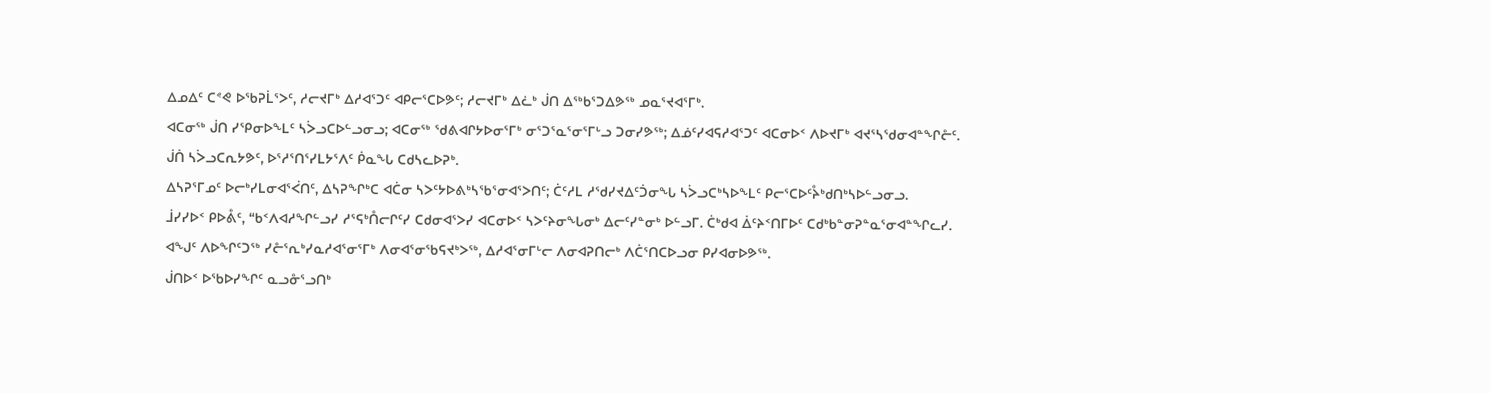ᐃᓄᐃᑦ ᑕᕝᕙ ᐅᖃᕈᒫᕐᐳᑦ, ᓱᓕᔪᒥᒃ ᐃᓱᐊᕐᑐᑦ ᐊᑭᓕᕐᑕᐅᕗᑦ; ᓱᓕᔪᒥᒃ ᐃᓛᒃ ᒎᑎ ᐃᖅᑲᕐᑐᐃᕗᖅ ᓄᓇᕐᔪᐊᕐᒥᒃ.
ᐊᑕᓂᖅ ᒎᑎ ᓯᕿᓂᐅᖕᒪᑦ ᓴᐴᓗᑕᐅᓪᓗᓂᓗ; ᐊᑕᓂᖅ ᖁᕕᐊᒋᔭᐅᓂᕐᒥᒃ ᓂᕐᑐᕐᓇᕐᓂᕐᒥᒡᓗ ᑐᓂᓯᕗᖅ; ᐃᓅᑦᓯᐊᕋᓱᐊᕐᑐᑦ ᐊᑕᓂᐅᑉ ᐱᐅᔪᒥᒃ ᐊᔪᕐᓴᖁᓂᐊᓐᖏᓔᑦ.
ᒎᑏ ᓴᐴᓗᑕᕆᔭᕗᑦ, ᐅᕐᓱᕐᑎᕐᓯᒪᔭᕐᐱᑦ ᑮᓇᖓ ᑕᑯᓴᓚᐅᕈᒃ.
ᐃᓴᕈᕐᒥᓄᑦ ᐅᓕᒃᓯᒪᓂᐊᕐᐹᑎᑦ, ᐃᓴᕈᖏᒃᑕ ᐊᑖᓂ ᓴᐳᑦᔭᐅᕕᒃᓴᖃᕐᓂᐊᕐᐳᑎᑦ; ᑖᑦᓱᒪ ᓱᖁᓯᔪᐃᑦᑑᓂᖓ ᓴᐴᓗᑕᒃᓴᐅᖕᒪᑦ ᑭᓕᕐᑕᐅᑦᔧᒃᑯᑎᒃᓴᐅᓪᓗᓂᓗ.
ᒨᓯᓯᐅᑉ ᑭᐅᕔᑦ, “ᑲᑉᐱᐊᓱᖏᓪᓗᓯ ᓱᕐᕋᒃᑍᓕᒋᑦᓯ ᑕᑯᓂᐊᕐᐳᓯ ᐊᑕᓂᐅᑉ ᓴᐳᑦᔨᓂᖓᓂᒃ ᐃᓕᑦᓯᓐᓂᒃ ᐅᓪᓗᒥ. ᑖᒃᑯᐊ ᐄᑦᔨᑉᑎᒥᐅᑦ ᑕᑯᒃᑲᓐᓂᕈᓐᓇᕐᓂᐊᓐᖏᓚᓯ.
ᐊᖑᑦ ᐱᐅᖏᑦᑐᖅ ᓯᓔᕐᕆᒃᓯᓇᓱᐊᕐᓂᕐᒥᒃ ᐱᓂᐊᕐᓂᖃᕋᔪᒃᐳᖅ, ᐃᓱᐊᕐᓂᒥᒡᓕ ᐱᓂᐊᕈᑎᓕᒃ ᐱᑖᕐᑎᑕᐅᓗᓂ ᑭᓯᐊᓂᐅᕗᖅ.
ᒎᑎᐅᑉ ᐅᖃᐅᓯᖏᑦ ᓇᓗᓁᕐᓗᑎᒃ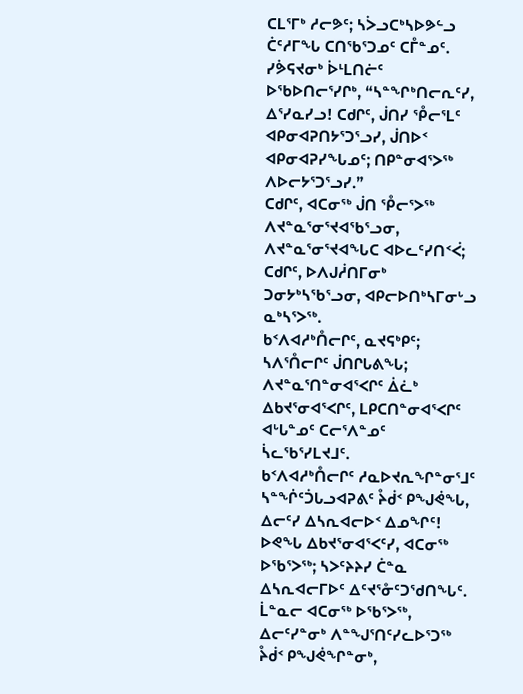ᑕᒪᕐᒥᒃ ᓱᓕᕗᑦ; ᓴᐴᓗᑕᒃᓴᐅᕗᓪᓗ ᑖᑦᓱᒥᖓ ᑕᑎᖃᕐᑐᓄᑦ ᑕᒤᓐᓄᑦ.
ᓯᕘᕋᔪᓂᒃ ᐆᒻᒪᑎᓖᑦ ᐅᖃᐅᑎᓕᕐᓯᒋᒃ, “ᓴᓐᖏᒃᑎᓕᕆᑦᓯ, ᐃᕐᓯᓇᓯᓗ! ᑕᑯᒋᑦ, ᒎᑎᓯ ᕾᓕᕐᒪᑦ ᐊᑭᓂᐊᕈᑎᔭᕐᑐᕐᓗᓯ, ᒎᑎᐅᑉ ᐊᑭᓂᐊᕈᓯᖓᓄᑦ; ᑎᑭᓐᓂᐊᕐᐳᖅ ᐱᐅᓕᔭᕐᑐᕐᓗᓯ.”
ᑕᑯᒋᑦ, ᐊᑕᓂᖅ ᒎᑎ ᕾᓕᕐᐳᖅ ᐱᔪᓐᓇᕐᓂᕐᔪᐊᖃᕐᓗᓂ, ᐱᔪᓐᓇᕐᓂᕐᔪᐊᖓᑕ ᐊᐅᓚᑦᓯᑎᑉᐹ; ᑕᑯᒋᑦ, ᐅᐱᒍᓲᑎᒥᓂᒃ ᑐᓂᔭᒃᓴᖃᕐᓗᓂ, ᐊᑭᓕᐅᑎᒃᓴᒥᓂᒡᓗ ᓇᒃᓴᕐᐳᖅ.
ᑲᑉᐱᐊᓱᒃᑍᓕᒋᑦ, ᓇᔪᕋᒃᑭᑦ; ᓴᐱᕐᑍᓕᒋᑦ ᒎᑎᒋᒐᕕᖓ; ᐱᔪᓐᓇᕐᑎᓐᓂᐊᕐᐸᒋᑦ ᐄᓛᒃ ᐃᑲᔪᕐᓂᐊᕐᐸᒋᑦ, ᒪᑭᑕᑎᓐᓂᐊᕐᐸᒋᑦ ᐊᒡᒐᓐᓄᑦ ᑕᓕᕐᐱᓐᓄᑦ ᓵᓚᖃᕐᓯᒪᔪᒧᑦ.
ᑲᑉᐱᐊᓱᒃᑍᓕᒋᑦ ᓱᓇᐅᔪᕆᖏᓐᓂᕐᒧᑦ ᓴᓐᖐᑦᑑᒐᓗᐊᕈᕕᑦ ᔧᑰᑉ ᑭᖑᕚᖓ, ᐃᓕᑦᓯ ᐃᓴᕆᐊᓕᐅᑉ ᐃᓄᖏᑦ! ᐅᕙᖓ ᐃᑲᔪᕐᓂᐊᕐᐸᑦᓯ, ᐊᑕᓂᖅ ᐅᖃᕐᐳᖅ; ᓴᐳᑦᔨᔨᓯ ᑖᓐᓇ ᐃᓴᕆᐊᓕᒥᐅᑦ ᐃᑦᔪᕐᓁᑦᑐᖁᑎᖓᑦ.
ᒫᓐᓇᓕ ᐊᑕᓂᖅ ᐅᖃᕐᐳᖅ, ᐃᓕᑦᓯᓐᓂᒃ ᐱᓐᖑᕐᑎᑦᓯᓚᐅᕐᑐᖅ ᔧᑰᑉ ᑭᖑᕚᖏᓐᓂᒃ,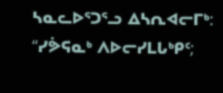ᓴᓇᓚᐅᕐᑐᕐᓗ ᐃᓴᕆᐊᓕᒥᒃ: “ᓯᕘᕋᓇᒃ ᐱᐅᓕᓯᒪᒐᒃᑭᑦ;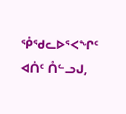ᕾᖁᓚᐅᕐᐸᖏᑦ ᐊᑏᑦ ᑍᓪᓗᒍ,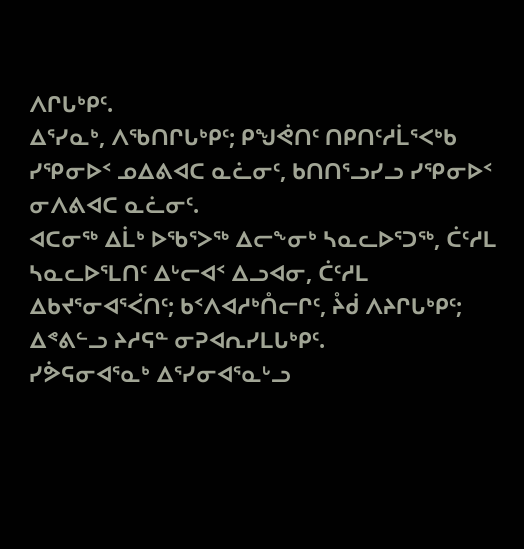ᐱᒋᒐᒃᑭᑦ.
ᐃᕐᓯᓇᒃ, ᐱᖃᑎᒋᒐᒃᑭᑦ; ᑭᖑᕚᑎᑦ ᑎᑭᑎᑦᓱᒫᕐᐸᒃᑲ ᓯᕿᓂᐅᑉ ᓄᐃᕕᐊᑕ ᓇᓛᓂᑦ, ᑲᑎᑎᕐᓗᓯᓗ ᓯᕿᓂᐅᑉ ᓂᐱᕕᐊᑕ ᓇᓛᓂᑦ.
ᐊᑕᓂᖅ ᐃᒫᒃ ᐅᖃᕐᐳᖅ ᐃᓕᖕᓂᒃ ᓴᓇᓚᐅᕐᑐᖅ, ᑖᑦᓱᒪ ᓴᓇᓚᐅᕐᒪᑎᑦ ᐃᒡᓕᐊᑉ ᐃᓗᐊᓂ, ᑖᑦᓱᒪ ᐃᑲᔪᕐᓂᐊᕐᐹᑎᑦ; ᑲᑉᐱᐊᓱᒃᑍᓕᒋᑦ, ᔧᑰ ᐱᔨᒋᒐᒃᑭᑦ; ᐃᕝᕕᓪᓗ ᔨᓱᕋᓐ ᓂᕈᐊᕆᓯᒪᒐᒃᑭᑦ.
ᓯᕘᕋᓂᐊᕐᓇᒃ ᐃᕐᓯᓂᐊᕐᓇᒡᓗ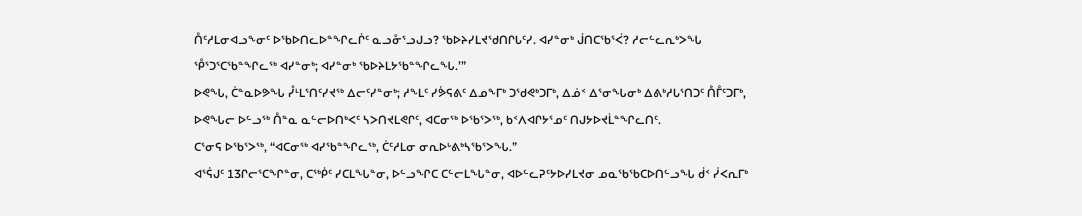ᑍᑦᓱᒪᓂᐊᓗᖕᓂᑦ ᐅᖃᐅᑎᓚᐅᓐᖏᓚᒌᑦ ᓇᓗᓁᕐᓗᒍᓗ? ᖃᐅᔨᓯᒪᔪᖁᑎᒋᒐᑦᓯ. ᐊᓯᓐᓂᒃ ᒎᑎᑕᖃᕐᐹ? ᓱᓕᓪᓚᕆᒃᐳᖓ ᕾᕐᑐᕐᑕᖃᓐᖏᓚᖅ ᐊᓯᓐᓂᒃ; ᐊᓯᓐᓂᒃ ᖃᐅᔨᒪᔭᖃᓐᖏᓚᖓ.’”
ᐅᕙᖓ, ᑖᓐᓇᐅᕗᖓ ᓮᒻᒪᕐᑎᑦᓯᔪᖅ ᐃᓕᑦᓯᓐᓂᒃ; ᓱᖕᒪᑦ ᓯᕘᕋᕕᑦ ᐃᓄᖕᒥᒃ ᑐᖁᕙᒃᑐᒥᒃ, ᐃᓅᑉ ᐃᕐᓂᖓᓂᒃ ᐃᕕᒃᓱᒐᕐᑎᑐᑦ ᑍᒤᑦᑐᒥᒃ,
ᐅᕙᖓᓕ ᐅᓪᓗᖅ ᑍᓐᓇ ᓇᓪᓕᐅᑎᒃᐸᑦ ᓴᐳᑎᔪᒪᕙᒋᑦ, ᐊᑕᓂᖅ ᐅᖃᕐᐳᖅ, ᑲᑉᐱᐊᒋᔭᕐᓄᑦ ᑎᒍᔭᐅᔪᒫᓐᖏᓚᑎᑦ.
ᑕᕐᓂᕋ ᐅᖃᕐᐳᖅ, “ᐊᑕᓂᖅ ᐊᓯᖃᓐᖏᓚᖅ, ᑖᑦᓱᒪᓂ ᓂᕆᐅᒡᕕᒃᓴᖃᕐᐳᖓ.”
ᐊᕐᕌᒍᑦ 13ᒋᓕᕐᑕᖏᓐᓂ, ᑕᖅᑮᑦ ᓯᑕᒪᖓᓐᓂ, ᐅᓪᓗᖏᑕ ᑕᓪᓕᒪᖓᓐᓂ, ᐊᐅᓪᓚᕈᑦᔭᐅᓯᒪᔪᓂ ᓄᓇᖃᖃᑕᐅᑎᓪᓗᖓ ᑰᑉ ᓰᐸᕆᒥᒃ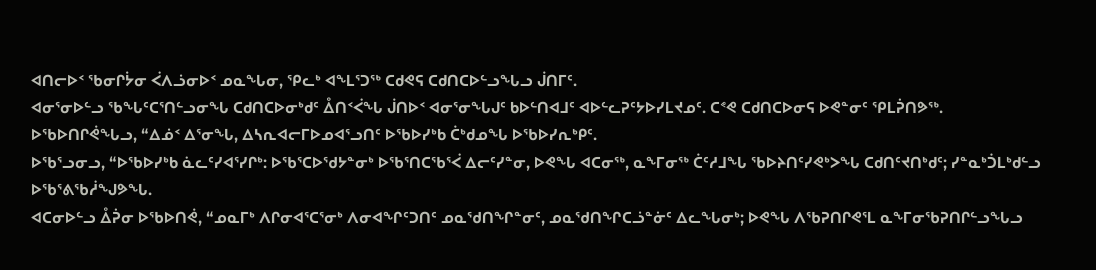ᐊᑎᓕᐅᑉ ᖃᓂᒋᔮᓂ ᐹᐱᓘᓂᐅᑉ ᓄᓇᖓᓂ, ᕿᓚᒃ ᐊᖕᒪᕐᑐᖅ ᑕᑯᕙᕋ ᑕᑯᑎᑕᐅᓪᓗᖓᓗ ᒎᑎᒥᑦ.
ᐊᓂᕐᓂᐅᓪᓗ ᖃᖓᑦᑕᕐᑎᓪᓗᓂᖓ ᑕᑯᑎᑕᐅᓂᒃᑯᑦ ᐂᑎᑉᐹᖓ ᒎᑎᐅᑉ ᐊᓂᕐᓂᖓᒍᑦ ᑲᐅᓪᑎᐊᒧᑦ ᐊᐅᓪᓚᕈᑦᔭᐅᓯᒪᔪᓄᑦ. ᑕᕝᕙ ᑕᑯᑎᑕᐅᓂᕋ ᐅᕙᓐᓂᑦ ᕿᒪᕉᑎᕗᖅ.
ᐅᖃᐅᑎᒋᕚᖓᓗ, “ᐃᓅᑉ ᐃᕐᓂᖓ, ᐃᓴᕆᐊᓕᒥᐅᓄᐊᕐᓗᑎᑦ ᐅᖃᐅᓯᒃᑲ ᑖᒃᑯᓄᖓ ᐅᖃᐅᓯᕆᒃᑭᑦ.
ᐅᖃᕐᓗᓂᓗ, “ᐅᖃᐅᓯᒃᑲ ᓈᓚᑦᓯᐊᕐᓯᒋᒃ: ᐅᖃᕐᑕᐅᖁᔭᓐᓂᒃ ᐅᖃᕐᑎᑕᖃᕐᐹ ᐃᓕᑦᓯᓐᓂ, ᐅᕙᖓ ᐊᑕᓂᖅ, ᓇᖕᒥᓂᖅ ᑖᑦᓱᒧᖓ ᖃᐅᔨᑎᑦᓯᕙᒃᐳᖓ ᑕᑯᑎᑦᔪᑎᒃᑯᑦ; ᓯᓐᓇᒃᑑᒪᒃᑯᓪᓗ ᐅᖃᕐᕕᖃᓲᖑᕗᖓ.
ᐊᑕᓂᐅᓪᓗ ᐂᕉᓂ ᐅᖃᐅᑎᕚ, “ᓄᓇᒥᒃ ᐱᒋᓂᐊᕐᑕᕐᓂᒃ ᐱᓂᐊᖏᑦᑐᑎᑦ ᓄᓇᖁᑎᖏᓐᓂᑦ, ᓄᓇᖁᑎᖏᑕᓘᓐᓃᑦ ᐃᓚᖓᓂᒃ; ᐅᕙᖓ ᐱᖃᕈᑎᒋᕙᕐᒪ ᓇᖕᒥᓂᖃᕈᑎᒋᓪᓗᖓᓗ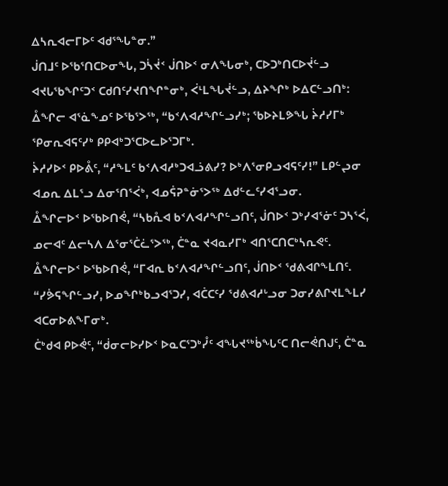ᐃᓴᕆᐊᓕᒥᐅᑦ ᐊᑯᕐᖓᓐᓂ.”
ᒎᑎᒧᑦ ᐅᖃᕐᑎᑕᐅᓂᖓ, ᑐᓵᔫᑉ ᒎᑎᐅᑉ ᓂᐱᖓᓂᒃ, ᑕᐅᑐᒃᑎᑕᐅᔫᓪᓗ ᐊᔪᒐᖃᖏᑦᑐᑉ ᑕᑯᑎᑦᓯᔪᑎᖏᓐᓂᒃ, ᐹᒻᒪᖓᔫᓪᓗ, ᐃᔨᖏᒃ ᐅᐃᑕᓪᓗᑎᒃ:
ᐂᖏᓕ ᐊᕐᓈᖕᓄᑦ ᐅᖃᕐᐳᖅ, “ᑲᑉᐱᐊᓱᖏᓪᓗᓯᒃ; ᖃᐅᔨᒪᕗᖓ ᔩᓱᓯᒥᒃ ᕿᓂᕆᐊᕋᑦᓯᒃ ᑭᑭᐊᒃᑐᕐᑕᐅᓚᐅᕐᑐᒥᒃ.
ᔩᓱᓯᐅᑉ ᑭᐅᕔᑦ, “ᓱᖕᒪᑦ ᑲᑉᐱᐊᓱᒃᑐᐊᓘᕕᓯ? ᐅᒃᐱᕐᓂᑭᓗᐊᕋᑦᓯ!” ᒪᑭᓪᖢᓂ ᐊᓄᕆ ᐃᒪᕐᓗ ᐃᓂᕐᑎᕐᐹᒃ, ᐊᓄᕌᕈᓐᓃᕐᐳᖅ ᐃᑯᓪᓚᑦᓯᐊᕐᓗᓂ.
ᐂᖏᓕᐅᑉ ᐅᖃᐅᑎᕚ, “ᓴᑲᕅᐊ ᑲᑉᐱᐊᓱᖏᓪᓗᑎᑦ, ᒎᑎᐅᑉ ᑐᒃᓯᐊᕐᓃᑦ ᑐᓴᕐᐹ, ᓄᓕᐊᑦ ᐃᓕᓴᐱ ᐃᕐᓂᕐᑖᓛᕐᐳᖅ, ᑖᓐᓇ ᔪᐊᓇᓯᒥᒃ ᐊᑎᕐᑕᑎᑕᒃᓴᕆᕙᑦ.
ᐂᖏᓕᐅᑉ ᐅᖃᐅᑎᕚ, “ᒥᐊᕆ ᑲᑉᐱᐊᓱᖏᓪᓗᑎᑦ, ᒎᑎᐅᑉ ᖁᕕᐊᒋᖕᒪᑎᑦ.
“ᓯᕘᕋᖏᓪᓗᓯ, ᐅᓄᖏᒃᑲᓗᐊᕐᑐᓯ, ᐊᑖᑕᑦᓯ ᖁᕕᐊᓱᒡᓗᓂ ᑐᓂᓯᕕᒋᔪᒪᖕᒪᓯ ᐊᑕᓂᐅᕕᖕᒥᓂᒃ.
ᑖᒃᑯᐊ ᑭᐅᕚᑦ, “ᑰᓂᓕᐅᓯᐅᑉ ᐅᓇᑕᕐᑐᒃᓮᑦ ᐊᖓᔪᖅᑳᖓᑦᑕ ᑎᓕᕚᑎᒍᑦ, ᑖᓐᓇ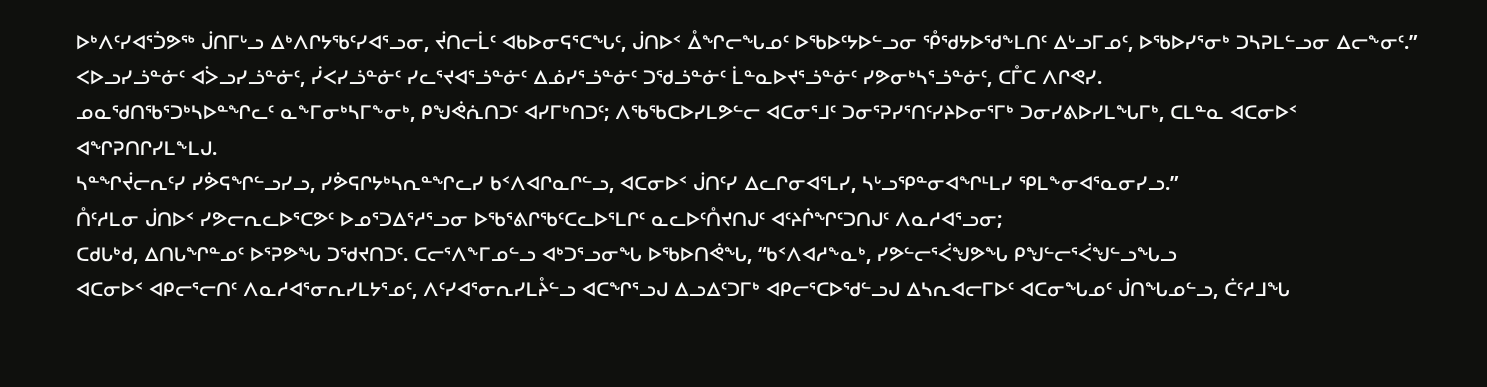ᐅᒃᐱᑦᓯᐊᕐᑑᕗᖅ ᒎᑎᒥᒡᓗ ᐃᒃᐱᒋᔭᖃᑦᓯᐊᕐᓗᓂ, ᔫᑎᓕᒫᑦ ᐊᑲᐅᓂᕋᕐᑕᖓᑦ, ᒎᑎᐅᑉ ᐂᖏᓕᖓᓄᑦ ᐅᖃᐅᑦᔭᐅᓪᓗᓂ ᕾᖁᔭᐅᖁᖕᒪᑎᑦ ᐃᒡᓗᒥᓄᑦ, ᐅᖃᐅᓯᕐᓂᒃ ᑐᓴᕈᒪᓪᓗᓂ ᐃᓕᖕᓂᑦ.”
ᐸᐅᓗᓯᓘᓐᓃᑦ ᐊᐴᓗᓯᓘᓐᓃᑦ, ᓰᐸᓯᓘᓐᓃᑦ ᓯᓚᕐᔪᐊᕐᓘᓐᓃᑦ ᐃᓅᓯᕐᓘᓐᓃᑦ ᑐᖁᓘᓐᓃᑦ ᒫᓐᓇᐅᔪᕐᓘᓐᓃᑦ ᓯᕗᓂᒃᓴᕐᓘᓐᓃᑦ, ᑕᒤᑕ ᐱᒋᕙᓯ.
ᓄᓇᖁᑎᖃᕐᑐᒃᓴᐅᓐᖏᓚᑦ ᓇᖕᒥᓂᒃᓴᒥᖕᓂᒃ, ᑭᖑᕚᕇᑎᑐᑦ ᐊᓯᒥᒃᑎᑐᑦ; ᐱᖃᖃᑕᐅᓯᒪᕗᓪᓕ ᐊᑕᓂᕐᒧᑦ ᑐᓂᕐᕈᓯᕐᑎᑦᓯᔨᐅᓂᕐᒥᒃ ᑐᓂᓯᕕᐅᓯᒪᖓᒥᒃ, ᑕᒪᓐᓇ ᐊᑕᓂᐅᑉ ᐊᖏᕈᑎᒋᓯᒪᖕᒪᒍ.
ᓴᓐᖏᔫᓕᕆᑦᓯ ᓯᕘᕋᖏᓪᓗᓯᓗ, ᓯᕘᕋᒋᔭᒃᓴᕆᓐᖏᓚᓯ ᑲᑉᐱᐊᒋᓇᒋᓪᓗ, ᐊᑕᓂᐅᑉ ᒎᑎᑦᓯ ᐃᓚᒋᓂᐊᕐᒪᓯ, ᓴᒡᓗᕿᓐᓂᐊᖏᒻᒪᓯ ᕿᒪᖕᓂᐊᕐᓇᓂᓯᓗ.”
ᑍᑦᓱᒪᓂ ᒎᑎᐅᑉ ᓯᕗᓕᕆᓚᐅᕐᑕᕗᑦ ᐅᓄᕐᑐᐃᕐᓱᕐᓗᓂ ᐅᖃᕐᕕᒋᖃᑦᑕᓚᐅᕐᒪᒋᑦ ᓇᓚᐅᑦᑍᔪᑎᒍᑦ ᐊᑦᔨᒌᖏᑦᑐᑎᒍᑦ ᐱᓇᓱᐊᕐᓗᓂ;
ᑕᑯᒐᒃᑯ, ᐃᑎᒐᖏᓐᓄᑦ ᐅᕐᕈᕗᖓ ᑐᖁᔪᑎᑐᑦ. ᑕᓕᕐᐱᖕᒥᓄᓪᓗ ᐊᒃᑐᕐᓗᓂᖓ ᐅᖃᐅᑎᕚᖓ, “ᑲᑉᐱᐊᓱᖕᓇᒃ, ᓯᕗᓪᓕᕐᐹᖑᕗᖓ ᑭᖑᓪᓕᕐᐹᖑᓪᓗᖓᓗ
ᐊᑕᓂᐅᑉ ᐊᑭᓕᕐᓕᑎᑦ ᐱᓇᓱᐊᕐᓂᕆᓯᒪᔭᕐᓄᑦ, ᐱᑦᓯᐊᕐᓂᕆᓯᒪᔧᓪᓗ ᐊᑕᖏᕐᓗᒍ ᐃᓗᐃᑦᑐᒥᒃ ᐊᑭᓕᕐᑕᐅᖁᓪᓗᒍ ᐃᓴᕆᐊᓕᒥᐅᑦ ᐊᑕᓂᖓᓄᑦ ᒎᑎᖓᓄᓪᓗ, ᑖᑦᓱᒧᖓ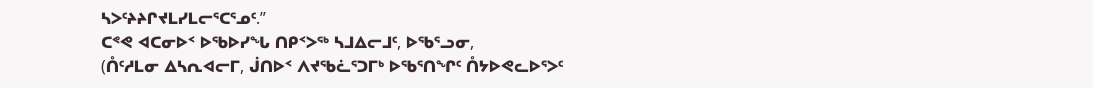ᓴᐳᑦᔨᔨᒋᔪᒪᓯᒪᓕᕐᑕᕐᓄᑦ.”
ᑕᕝᕙ ᐊᑕᓂᐅᑉ ᐅᖃᐅᓯᖓ ᑎᑭᑉᐳᖅ ᓴᒧᐃᓕᒧᑦ, ᐅᖃᕐᓗᓂ,
(ᑍᑦᓱᒪᓂ ᐃᓴᕆᐊᓕᒥ, ᒎᑎᐅᑉ ᐱᔪᖃᓛᕐᑐᒥᒃ ᐅᖃᕐᑎᖏᑦ ᑍᔭᐅᕙᓚᐅᕐᐳᑦ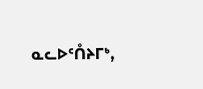ᓇᓚᐅᑦᑍᔨᒥᒃ,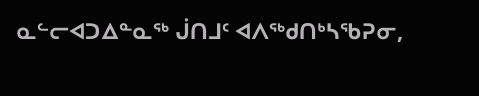ᓇᓪᓕᐊᑐᐃᓐᓇᖅ ᒎᑎᒧᑦ ᐊᐱᖅᑯᑎᒃᓴᖃᕈᓂ,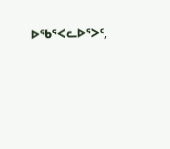ᐅᖃᕐᐸᓚᐅᕐᐳᑦ,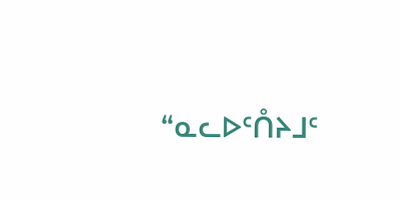“ᓇᓚᐅᑦᑍᔨᒧᑦ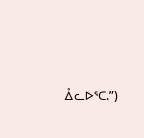ᐂᓚᐅᕐᑕ.”)